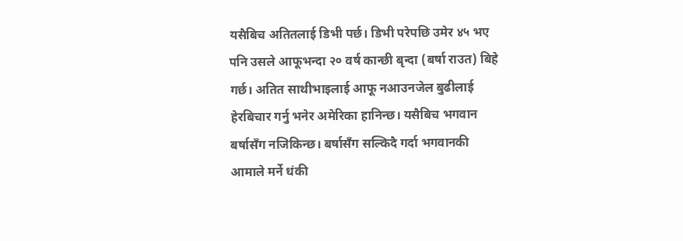यसैबिच अतितलाई डिभी पर्छ। डिभी परेपछि उमेर ४५ भए पनि उसले आफूभन्दा २० वर्ष कान्छी बृन्दा (बर्षा राउत) बिहे गर्छ। अतित साथीभाइलाई आफू नआउनजेल बुढीलाई हेरबिचार गर्नु भनेर अमेरिका हानिन्छ। यसैबिच भगवान बर्षासँग नजिकिन्छ। बर्षासँग सल्किदै गर्दा भगवानकी आमाले मर्ने धंकी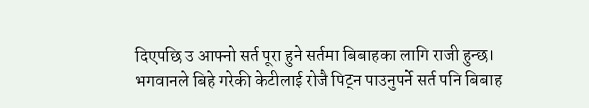दिएपछि उ आफ्नो सर्त पूरा हुने सर्तमा बिबाहका लागि राजी हुन्छ।
भगवानले बिहे गरेकी केटीलाई रोजै पिट्न पाउनुपर्ने सर्त पनि बिबाह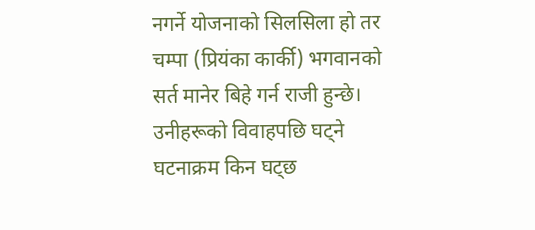नगर्ने योजनाको सिलसिला हो तर चम्पा (प्रियंका कार्की) भगवानको सर्त मानेर बिहे गर्न राजी हुन्छे। उनीहरूको विवाहपछि घट्ने घटनाक्रम किन घट्छ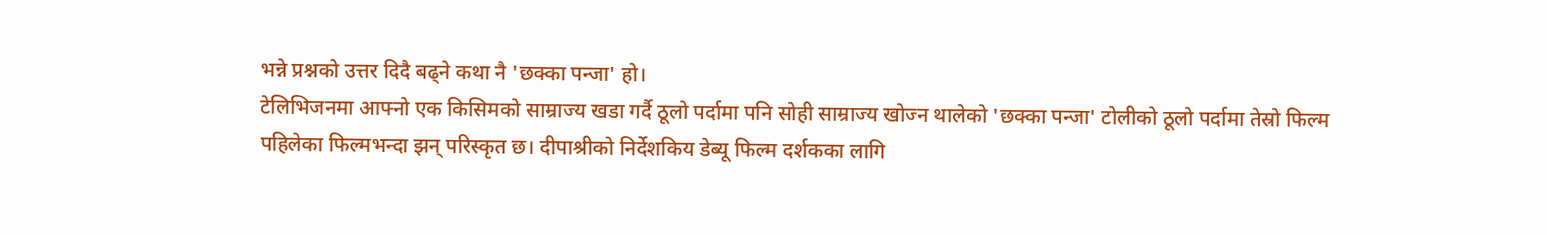भन्ने प्रश्नको उत्तर दिदै बढ्ने कथा नै 'छक्का पन्जा' हो।
टेलिभिजनमा आफ्नो एक किसिमको साम्राज्य खडा गर्दै ठूलो पर्दामा पनि सोही साम्राज्य खोज्न थालेको 'छक्का पन्जा' टोलीको ठूलो पर्दामा तेस्रो फिल्म पहिलेका फिल्मभन्दा झन् परिस्कृत छ। दीपाश्रीको निर्देशकिय डेब्यू फिल्म दर्शकका लागि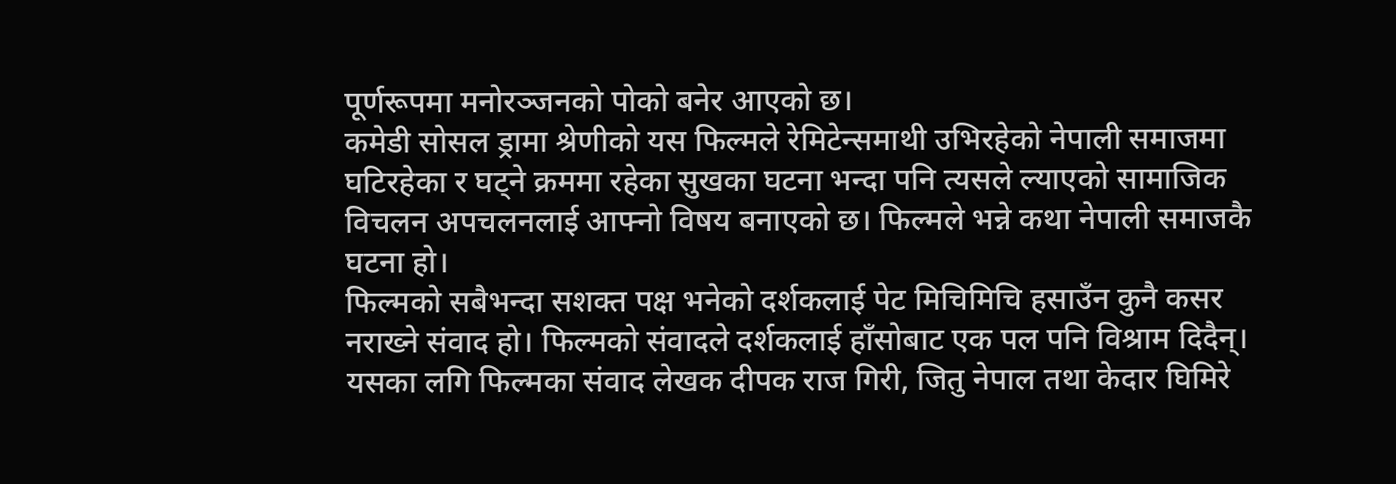पूर्णरूपमा मनोरञ्जनको पोको बनेर आएको छ।
कमेडी सोसल ड्रामा श्रेणीको यस फिल्मले रेमिटेन्समाथी उभिरहेको नेपाली समाजमा घटिरहेका र घट्ने क्रममा रहेका सुखका घटना भन्दा पनि त्यसले ल्याएको सामाजिक विचलन अपचलनलाई आफ्नो विषय बनाएको छ। फिल्मले भन्ने कथा नेपाली समाजकै घटना हो।
फिल्मको सबैभन्दा सशक्त पक्ष भनेको दर्शकलाई पेट मिचिमिचि हसाउँन कुनै कसर नराख्ने संवाद हो। फिल्मको संवादले दर्शकलाई हाँसोबाट एक पल पनि विश्राम दिदैन्। यसका लगि फिल्मका संवाद लेखक दीपक राज गिरी, जितु नेपाल तथा केदार घिमिरे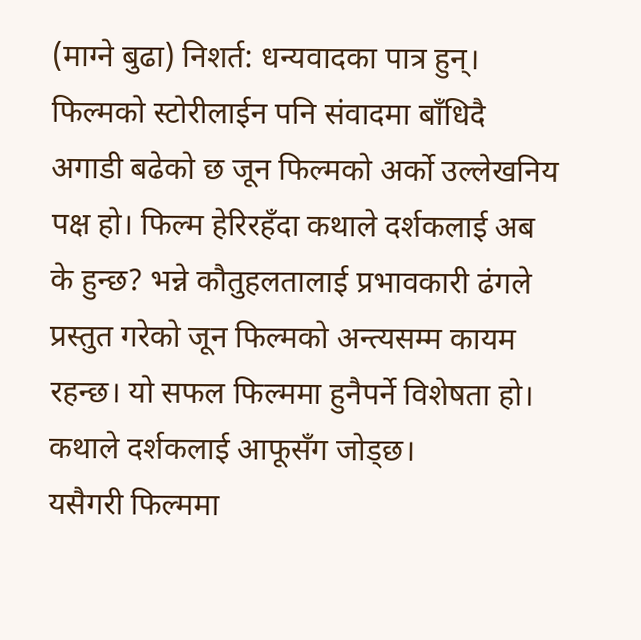(माग्ने बुढा) निशर्त: धन्यवादका पात्र हुन्।
फिल्मको स्टोरीलाईन पनि संवादमा बाँधिदै अगाडी बढेको छ जून फिल्मको अर्को उल्लेखनिय पक्ष हो। फिल्म हेरिरहँदा कथाले दर्शकलाई अब के हुन्छ? भन्ने कौतुहलतालाई प्रभावकारी ढंगले प्रस्तुत गरेको जून फिल्मको अन्त्यसम्म कायम रहन्छ। यो सफल फिल्ममा हुनैपर्ने विशेषता हो। कथाले दर्शकलाई आफूसँग जोड्छ।
यसैगरी फिल्ममा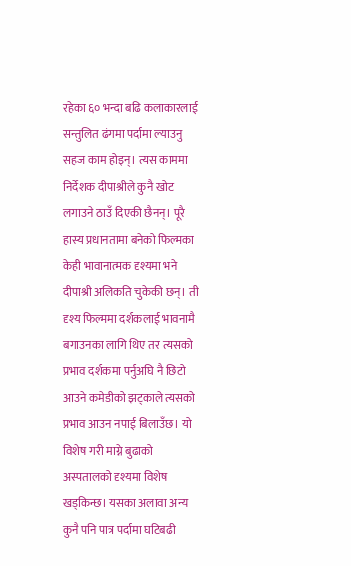रहेका ६० भन्दा बढि कलाकारलाई सन्तुलित ढंगमा पर्दामा ल्याउनु सहज काम होइन्। त्यस काममा निर्देशक दीपाश्रीले कुनै खोट लगाउने ठाउँ दिएकी छैनन्। पूरै हास्य प्रधानतामा बनेको फिल्मका केही भावानात्मक दृश्यमा भने दीपाश्री अलिकति चुकेकी छन्। ती दृश्य फिल्ममा दर्शकलाई भावनामै बगाउनका लागि थिए तर त्यसको प्रभाव दर्शकमा पर्नुअघि नै छिटो आउने कमेडीको झट्काले त्यसको प्रभाव आउन नपाई बिलाउँछ। यो विशेष गरी माग्ने बुढाको अस्पतालको दृश्यमा विशेष खड्किन्छ। यसका अलावा अन्य कुनै पनि पात्र पर्दामा घटिबढी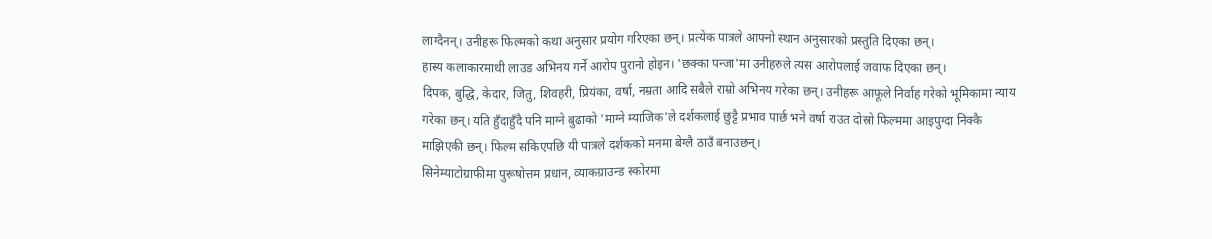लाग्दैनन्। उनीहरू फिल्मको कथा अनुसार प्रयोग गरिएका छन्। प्रत्येक पात्रले आफ्नो स्थान अनुसारको प्रस्तुति दिएका छन्।
हास्य कलाकारमाथी लाउड अभिनय गर्ने आरोप पुरानो होइन। 'छक्का पन्जा'मा उनीहरुले त्यस आरोपलाई जवाफ दिएका छन्।
दिपक, बुद्धि, केदार, जितु, शिवहरी, प्रियंका, वर्षा, नम्रता आदि सबैले राम्रो अभिनय गरेका छन्। उनीहरू आफूले निर्वाह गरेको भूमिकामा न्याय गरेका छन्। यति हुँदाहुँदै पनि माग्ने बुढाको 'माग्ने म्याजिक'ले दर्शकलाई छुट्टै प्रभाव पार्छ भने वर्षा राउत दोस्रो फिल्ममा आइपुग्दा निक्कै माझिएकी छन्। फिल्म सकिएपछि यी पात्रले दर्शकको मनमा बेग्लै ठाउँ बनाउछन्।
सिनेम्याटोग्राफीमा पुरूषोत्तम प्रधान, व्याकग्राउन्ड स्कोरमा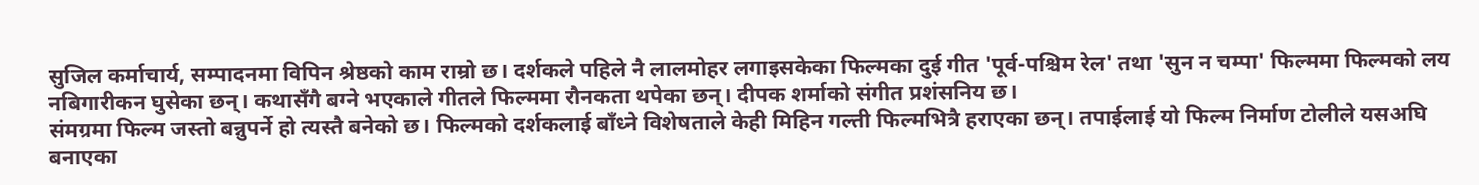सुजिल कर्माचार्य, सम्पादनमा विपिन श्रेष्ठको काम राम्रो छ। दर्शकले पहिले नै लालमोहर लगाइसकेका फिल्मका दुई गीत 'पूर्व-पश्चिम रेल' तथा 'सुन न चम्पा' फिल्ममा फिल्मको लय नबिगारीकन घुसेका छन्। कथासँगै बग्ने भएकाले गीतले फिल्ममा रौनकता थपेका छन्। दीपक शर्माको संगीत प्रशंसनिय छ।
संमग्रमा फिल्म जस्तो बन्नुपर्ने हो त्यस्तै बनेको छ। फिल्मको दर्शकलाई बाँध्ने विशेषताले केही मिहिन गल्ती फिल्मभित्रै हराएका छन्। तपाईलाई यो फिल्म निर्माण टोलीले यसअघि बनाएका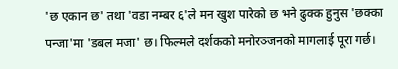'छ एकान छ' तथा 'वडा नम्बर ६'ले मन खुश पारेको छ भने ढुक्क हुनुस 'छक्का पन्जा'मा 'डबल मजा' छ। फिल्मले दर्शकको मनोरञ्जनको मागलाई पूरा गर्छ।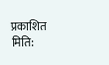प्रकाशित मिति: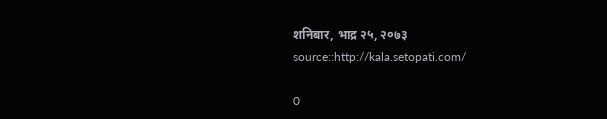शनिबार, भाद्र २५, २०७३
source::http://kala.setopati.com/

0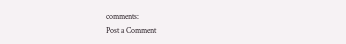comments:
Post a Comment